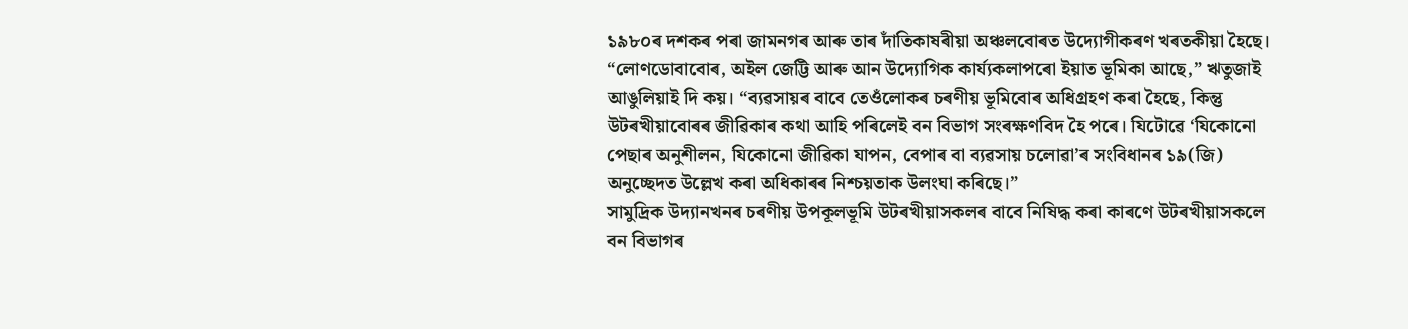১৯৮০ৰ দশকৰ পৰা জামনগৰ আৰু তাৰ দাঁতিকাষৰীয়া অঞ্চলবোৰত উদ্যোগীকৰণ খৰতকীয়া হৈছে। “লোণডোবাবোৰ, অইল জেট্টি আৰু আন উদ্যোগিক কাৰ্য্যকলাপৰো ইয়াত ভূমিকা আছে,” ঋতুজাই আঙুলিয়াই দি কয়। “ব্যৱসায়ৰ বাবে তেওঁলোকৰ চৰণীয় ভূমিবোৰ অধিগ্ৰহণ কৰা হৈছে, কিন্তু উটৰখীয়াবোৰৰ জীৱিকাৰ কথা আহি পৰিলেই বন বিভাগ সংৰক্ষণবিদ হৈ পৰে। যিটোৱে ‘যিকোনো পেছাৰ অনুশীলন, যিকোনো জীৱিকা যাপন, বেপাৰ বা ব্যৱসায় চলোৱা’ৰ সংবিধানৰ ১৯(জি) অনুচ্ছেদত উল্লেখ কৰা অধিকাৰৰ নিশ্চয়তাক উলংঘা কৰিছে।”
সামুদ্ৰিক উদ্যানখনৰ চৰণীয় উপকূলভূমি উটৰখীয়াসকলৰ বাবে নিষিদ্ধ কৰা কাৰণে উটৰখীয়াসকলে বন বিভাগৰ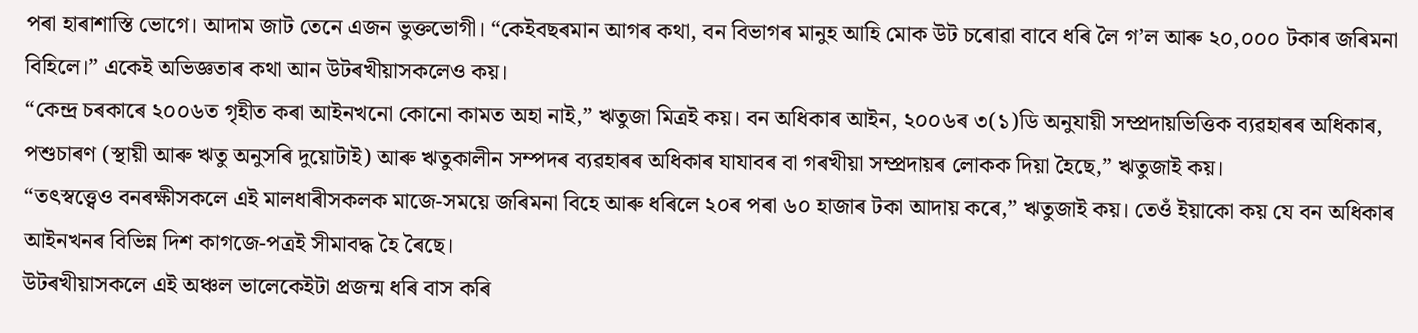পৰা হাৰাশাস্তি ভোগে। আদাম জাট তেনে এজন ভুক্তভোগী। “কেইবছৰমান আগৰ কথা, বন বিভাগৰ মানুহ আহি মোক উট চৰোৱা বাবে ধৰি লৈ গ’ল আৰু ২০,০০০ টকাৰ জৰিমনা বিহিলে।” একেই অভিজ্ঞতাৰ কথা আন উটৰখীয়াসকলেও কয়।
“কেন্দ্ৰ চৰকাৰে ২০০৬ত গৃহীত কৰা আইনখনো কোনো কামত অহা নাই,” ঋতুজা মিত্ৰই কয়। বন অধিকাৰ আইন, ২০০৬ৰ ৩(১)ডি অনুযায়ী সম্প্ৰদায়ভিত্তিক ব্যৱহাৰৰ অধিকাৰ, পশুচাৰণ (স্থায়ী আৰু ঋতু অনুসৰি দুয়োটাই) আৰু ঋতুকালীন সম্পদৰ ব্যৱহাৰৰ অধিকাৰ যাযাবৰ বা গৰখীয়া সম্প্ৰদায়ৰ লোকক দিয়া হৈছে,” ঋতুজাই কয়।
“তৎস্বত্ত্বেও বনৰক্ষীসকলে এই মালধাৰীসকলক মাজে-সময়ে জৰিমনা বিহে আৰু ধৰিলে ২০ৰ পৰা ৬০ হাজাৰ টকা আদায় কৰে,” ঋতুজাই কয়। তেওঁ ইয়াকো কয় যে বন অধিকাৰ আইনখনৰ বিভিন্ন দিশ কাগজে-পত্ৰই সীমাবদ্ধ হৈ ৰৈছে।
উটৰখীয়াসকলে এই অঞ্চল ভালেকেইটা প্ৰজন্ম ধৰি বাস কৰি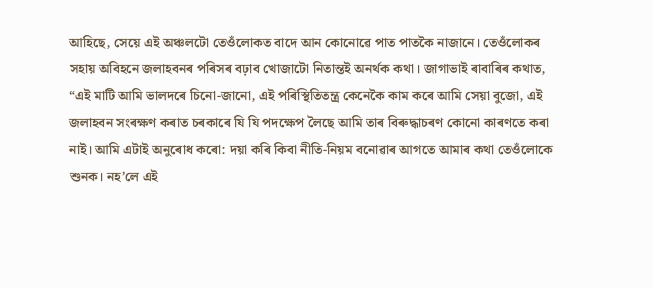আহিছে, সেয়ে এই অঞ্চলটো তেওঁলোকত বাদে আন কোনোৱে পাত পাতকৈ নাজানে। তেওঁলোকৰ সহায় অবিহনে জলাহবনৰ পৰিসৰ বঢ়াব খোজাটো নিতান্তই অনৰ্থক কথা। জাগাভাই ৰাবাৰিৰ কথাত, “এই মাটি আমি ভালদৰে চিনো-জানো, এই পৰিস্থিতিতন্ত্ৰ কেনেকৈ কাম কৰে আমি সেয়া বুজো, এই জলাহবন সংৰক্ষণ কৰাত চৰকাৰে যি যি পদক্ষেপ লৈছে আমি তাৰ বিৰুদ্ধাচৰণ কোনো কাৰণতে কৰা নাই। আমি এটাই অনুৰোধ কৰো: দয়া কৰি কিবা নীতি-নিয়ম বনোৱাৰ আগতে আমাৰ কথা তেওঁলোকে শুনক। নহ’লে এই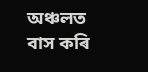অঞ্চলত বাস কৰি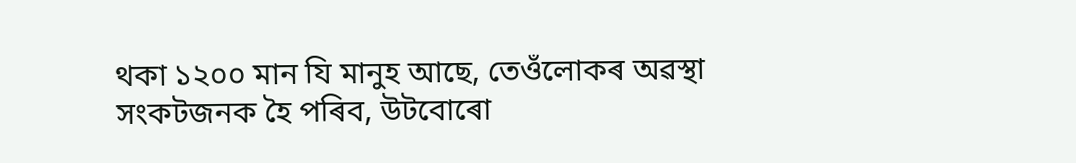থকা ১২০০ মান যি মানুহ আছে, তেওঁলোকৰ অৱস্থা সংকটজনক হৈ পৰিব, উটবোৰো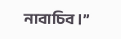নাবাচিব।”